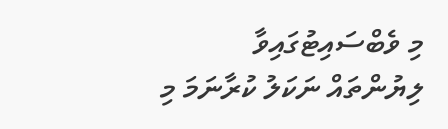މި ވެބްސައިޓުގައިވާ ލިޔުންތައް ނަކަލު ކުރާނަމަ މި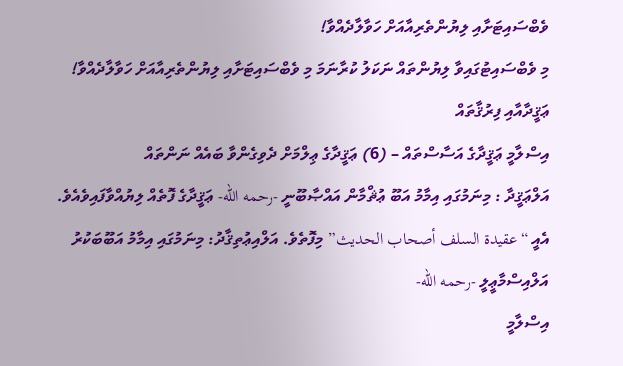ވެބްސައިޓަށާއި ލިޔުންތެރިއާއަށް ހަވާލާދެއްވާ!
މި ވެބްސައިޓުގައިވާ ލިޔުންތައް ނަކަލު ކުރާނަމަ މި ވެބްސައިޓަށާއި ލިޔުންތެރިއާއަށް ހަވާލާދެއްވާ!
ޢަޤީދާއާއި ފިރުޤާތައް
އިސްލާމީ ޢަޤީދާގެ އަސާސްތައް – (6) ޢަޤީދާގެ ޢިލްމަށް ދެވިގެންވާ ބައެއް ނަންތައް
އަލްޢަޤީދާ : މިނަމުގައި އިމާމު އަބޫ ޢުޘްމާން އައްޞާބޫނީ -رحمه الله- ޢަޤީދާގެ ފޮތެއް ލިޔުއްވާފައިވެއެވެ. އެއީ “عقيدة السلف أصحاب الحديث” މިފޮތެވެ. އަލްއިޢުތިޤާދު: މިނަމުގައި އިމާމު އަބޫބަކުރު އަލްއިސްމާޢީލީ -رحمه الله-
އިސްލާމީ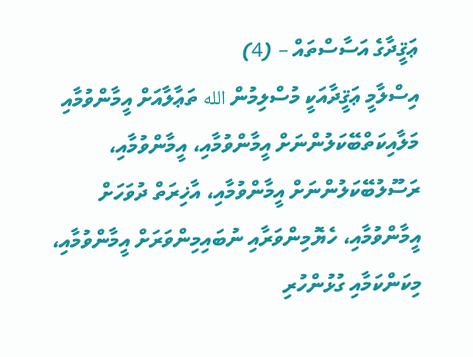ޢަޤީދާގެ އަސާސްތައް – (4)
އިސްލާމީ ޢަޤީދާއަކީ މުސްލިމުން الله ތަޢާލާއަށް އީމާންވުމާއި މަލާއިކަތްބޭކަލުންނަށް އީމާންވުމާއި، އީމާންވުމާއި، ރަސޫލުބޭކަލުންނަށް އީމާންވުމާއި، އާޚިރަތް ދުވަހަށް އީމާންވުމާއި، ހެޔޮމިންވަރާއި ނުބައިމިންވަރަށް އީމާންވުމާއި، މިކަންކަމާއި ގުޅުންހުރި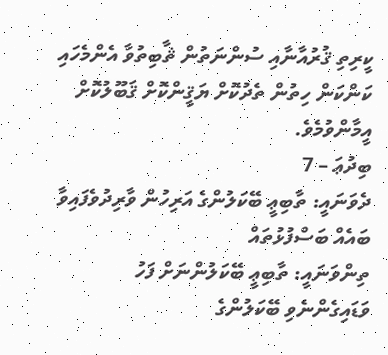ކީރިތި ޤުރުއާނާއި ސުންނަތުން ޘާބިތުވާ އެންމެހައި ކަންކަން ހިތުން ތެދުކޮށް ޔަޤީންކޮށް ޤަބޫލުކޮށް އީމާންވުމެވެ.
ބިދުޢަ – 7
ދެވަނައީ: ތާބިޢީ ބޭކަލުންގެ އަރިހުން ވާރިދުވެފައިވާ ބައެއް ބަސްފުޅުތައް
ތިންވަނައީ: ތާބިޢީ ބޭކަލުންނަށް ފަހު ވަޑައިގެންނެވި ބޭކަލުންގެ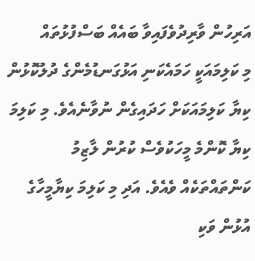އަރިހުން ވާރިދުވެފައިވާ ބައެއް ބަސްފުޅުތައް
މި ކަލިމައަކީ ހަމައެކަނި އަޅުގަނޑުމެންގެ ދުލުކޮޅުން ކިޔާ ކަލިމައަކަށް ހަދައިގެން ނުވާނެއެވެ. މި ކަލިމަ ކިޔާ ކޮންމެ މީހަކުވެސް ކުރުން ލާޒިމު ކަންތައްތަކެއް ވެއެވެ. އަދި މި ކަލިމަ ކިޔާމީހާގެ އުޅުން ވަކި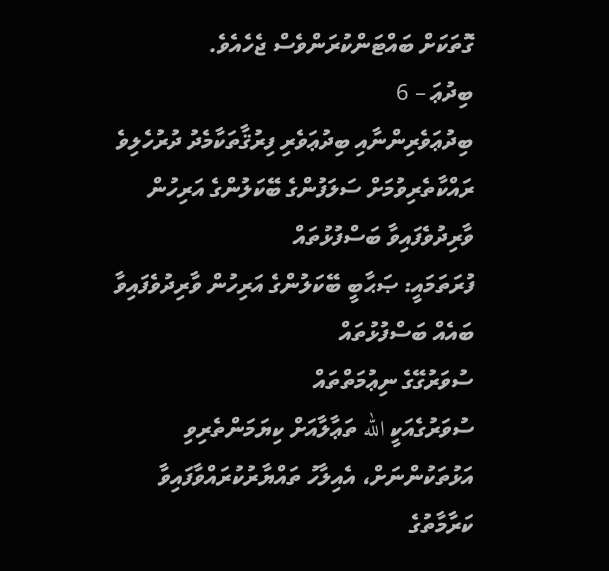ގޮތަކަށް ބައްޓަންކުރަންވެސް ޖެހެއެވެ.
ބިދުޢަ – 6
ބިދުޢަވެރިންނާއި ބިދުޢަވެރި ފިރުޤާތަކާމެދު ދުރުހެލިވެ ރައްކާތެރިވުމަށް ސަލަފުންގެ ބޭކަލުންގެ އަރިހުން ވާރިދުވެފައިވާ ބަސްފުޅުތައް
ފުރަތަމައީ: ޞަޙާބީ ބޭކަލުންގެ އަރިހުން ވާރިދުވެފައިވާ ބައެއް ބަސްފުޅުތައް
ސުވަރުގޭގެ ނިޢުމަތްތައް
ސުވަރުގެއަކީ الله ތަޢާލާއަށް ކިޔަމަންތެރިވި އަޅުތަކުންނަށް، އެއިލާހު ތައްޔާރުކުރައްވާފައިވާ ކަރާމާތުގެ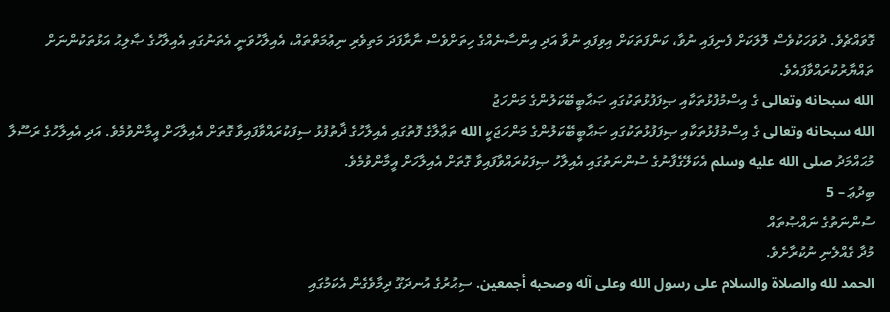ގޮވައްޗެވެ. ދުވަހަކުވެސް ލޮލަކަށް ފެނިފައި ނުވާ، ކަންފަތަކަށް އިވިފައި ނުވާ އަދި އިންސާނެއްގެ ހިތަށްވެސް ނާރާފަދަ މަތިވެރި ނިޢުމަތްތައް، އެއިލާހުވަނީ އެތަނުގައި އެއިލާހުގެ ޞާލިޙު އަޅުތަކުންނަށް ތައްޔާރުކުރައްވާފައެވެ.
الله سبحانه وتعالى ގެ އިސްމުފުޅުތަކާއި ޞިފަފުޅުތަކުގައި ޞަޙާބީބޭކަލުންގެ މަންހަޖު
الله سبحانه وتعالى ގެ އިސްމުފުޅުތަކާއި ޞިފަފުޅުތަކުގައި ޞަޙާބީބޭކަލުންގެ މަންހަޖަކީ الله ތަޢާލާގެ ފޮތުގައި އެއިލާހުގެ ޛާތުފުޅު ސިފަކުރައްވާފައިވާ ގޮތަށް އެއިލާހަށް އީމާންވުމެވެ. އަދި އެއިލާހުގެ ރަސޫލާ މުޙައްމަދު صلى الله عليه وسلم އެކަލޭގެފާނުގެ ސުންނަތުގައި އެއިލާހު ޞިފަކުރައްވާފައިވާ ގޮތަށް އެއިލާހަށް އީމާންވުމެވެ.
ބިދުޢަ – 5
ސުންނަތުގެ ނައްޞުތައް
މުދާ ގެއްލެނި ނުކުރާށެވެ.
الحمد لله والصلاة والسلام على رسول الله وعلى آله وصحبه أجمعين. ސިޙުރުގެ އުނދަގޫ ދިމާވެގެން އެކަމުގައި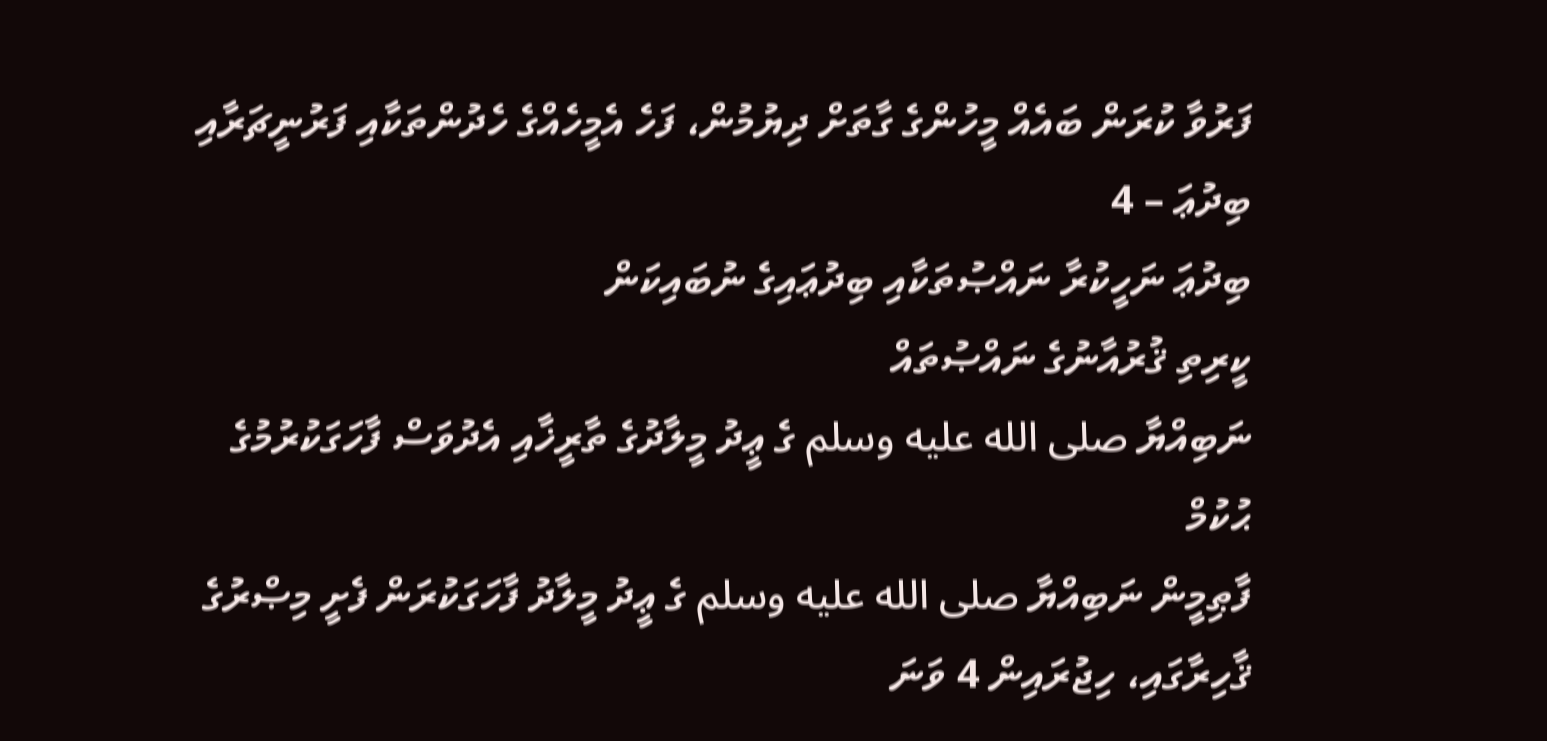ފަރުވާ ކުރަން ބައެއް މީހުންގެ ގާތަށް ދިޔުމުން، ފަހެ އެމީހެއްގެ ހެދުންތަކާއި ފަރުނީޗަރާއި
ބިދުޢަ – 4
ބިދުޢަ ނަހީކުރާ ނައްޞުތަކާއި ބިދުޢައިގެ ނުބައިކަން
ކީރިތި ޤުރުއާނުގެ ނައްޞުތައް
ނަބިއްޔާ صلى الله عليه وسلم ގެ ޢީދު މީލާދުގެ ތާރީޚާއި އެދުވަސް ފާހަގަކުރުމުގެ ޙުކުމް
ފާޠިމީން ނަބިއްޔާ صلى الله عليه وسلم ގެ ޢީދު މީލާދު ފާހަގަކުރަން ފެށީ މިޞްރުގެ ޤާހިރާގައި، ހިޖުރައިން 4 ވަނަ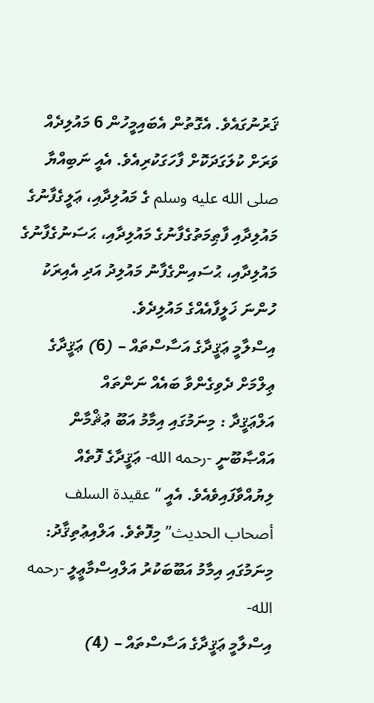ޤަރުނުގައެވެ. އެގޮތުން އެބައިމީހުން 6 މައުލިދެއް ވަރަށް ކުލަގަދަކޮށް ފާހަގަކުރިއެވެ. އެއީ ނަބިއްޔާ صلى الله عليه وسلم ގެ މައުލިދާއި، ޢަލީގެފާނުގެ މައުލިދާއި ފާޠިމަތުގެފާނުގެ މައުލިދާއި، ޙަސަނުގެފާނުގެ މައުލިދާއި، ޙުސައިންގެފާނު މައުލިދު އަދި އެއިރަކު ހުންނަ ޚަލީފާއެއްގެ މައުލިދެވެ.
އިސްލާމީ ޢަޤީދާގެ އަސާސްތައް – (6) ޢަޤީދާގެ ޢިލްމަށް ދެވިގެންވާ ބައެއް ނަންތައް
އަލްޢަޤީދާ : މިނަމުގައި އިމާމު އަބޫ ޢުޘްމާން އައްޞާބޫނީ -رحمه الله- ޢަޤީދާގެ ފޮތެއް ލިޔުއްވާފައިވެއެވެ. އެއީ “عقيدة السلف أصحاب الحديث” މިފޮތެވެ. އަލްއިޢުތިޤާދު: މިނަމުގައި އިމާމު އަބޫބަކުރު އަލްއިސްމާޢީލީ -رحمه الله-
އިސްލާމީ ޢަޤީދާގެ އަސާސްތައް – (4)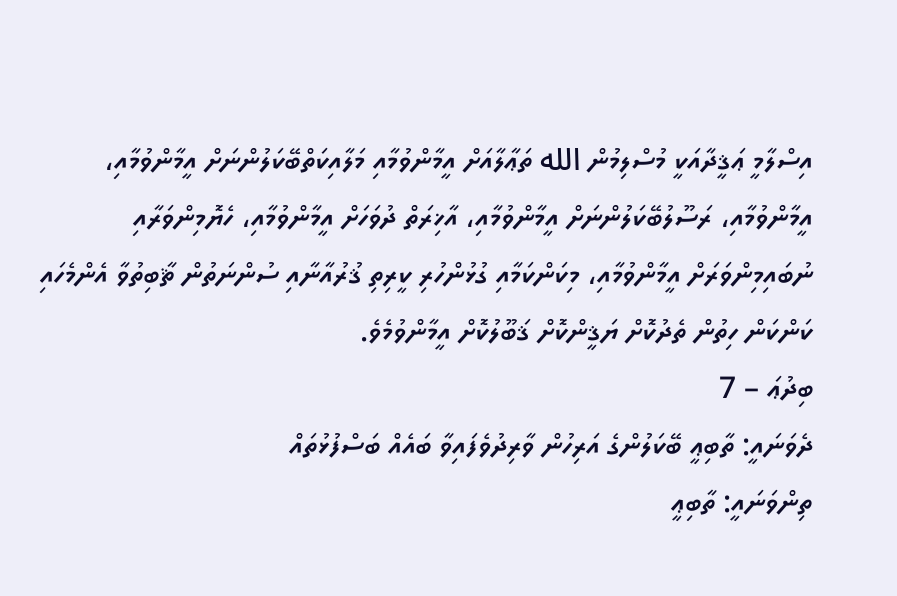އިސްލާމީ ޢަޤީދާއަކީ މުސްލިމުން الله ތަޢާލާއަށް އީމާންވުމާއި މަލާއިކަތްބޭކަލުންނަށް އީމާންވުމާއި، އީމާންވުމާއި، ރަސޫލުބޭކަލުންނަށް އީމާންވުމާއި، އާޚިރަތް ދުވަހަށް އީމާންވުމާއި، ހެޔޮމިންވަރާއި ނުބައިމިންވަރަށް އީމާންވުމާއި، މިކަންކަމާއި ގުޅުންހުރި ކީރިތި ޤުރުއާނާއި ސުންނަތުން ޘާބިތުވާ އެންމެހައި ކަންކަން ހިތުން ތެދުކޮށް ޔަޤީންކޮށް ޤަބޫލުކޮށް އީމާންވުމެވެ.
ބިދުޢަ – 7
ދެވަނައީ: ތާބިޢީ ބޭކަލުންގެ އަރިހުން ވާރިދުވެފައިވާ ބައެއް ބަސްފުޅުތައް
ތިންވަނައީ: ތާބިޢީ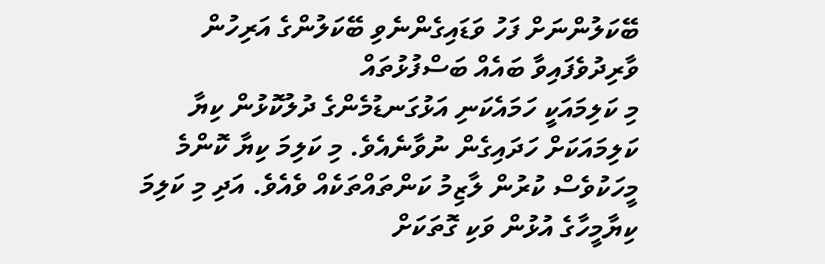ބޭކަލުންނަށް ފަހު ވަޑައިގެންނެވި ބޭކަލުންގެ އަރިހުން ވާރިދުވެފައިވާ ބައެއް ބަސްފުޅުތައް
މި ކަލިމައަކީ ހަމައެކަނި އަޅުގަނޑުމެންގެ ދުލުކޮޅުން ކިޔާ ކަލިމައަކަށް ހަދައިގެން ނުވާނެއެވެ. މި ކަލިމަ ކިޔާ ކޮންމެ މީހަކުވެސް ކުރުން ލާޒިމު ކަންތައްތަކެއް ވެއެވެ. އަދި މި ކަލިމަ ކިޔާމީހާގެ އުޅުން ވަކި ގޮތަކަށް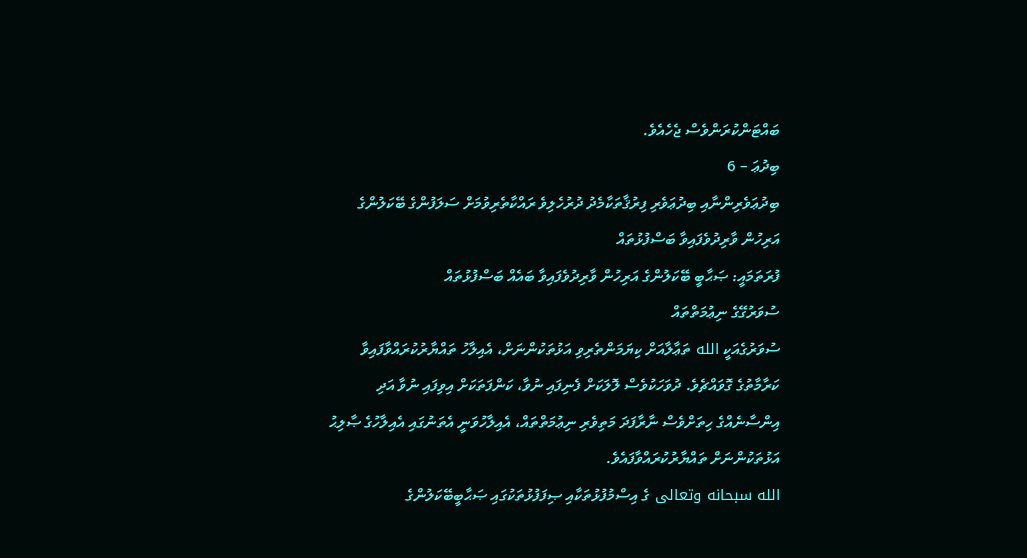ބައްޓަންކުރަންވެސް ޖެހެއެވެ.
ބިދުޢަ – 6
ބިދުޢަވެރިންނާއި ބިދުޢަވެރި ފިރުޤާތަކާމެދު ދުރުހެލިވެ ރައްކާތެރިވުމަށް ސަލަފުންގެ ބޭކަލުންގެ އަރިހުން ވާރިދުވެފައިވާ ބަސްފުޅުތައް
ފުރަތަމައީ: ޞަޙާބީ ބޭކަލުންގެ އަރިހުން ވާރިދުވެފައިވާ ބައެއް ބަސްފުޅުތައް
ސުވަރުގޭގެ ނިޢުމަތްތައް
ސުވަރުގެއަކީ الله ތަޢާލާއަށް ކިޔަމަންތެރިވި އަޅުތަކުންނަށް، އެއިލާހު ތައްޔާރުކުރައްވާފައިވާ ކަރާމާތުގެ ގޮވައްޗެވެ. ދުވަހަކުވެސް ލޮލަކަށް ފެނިފައި ނުވާ، ކަންފަތަކަށް އިވިފައި ނުވާ އަދި އިންސާނެއްގެ ހިތަށްވެސް ނާރާފަދަ މަތިވެރި ނިޢުމަތްތައް، އެއިލާހުވަނީ އެތަނުގައި އެއިލާހުގެ ޞާލިޙު އަޅުތަކުންނަށް ތައްޔާރުކުރައްވާފައެވެ.
الله سبحانه وتعالى ގެ އިސްމުފުޅުތަކާއި ޞިފަފުޅުތަކުގައި ޞަޙާބީބޭކަލުންގެ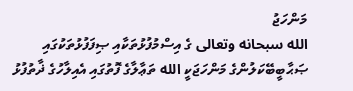މަންހަޖު
الله سبحانه وتعالى ގެ އިސްމުފުޅުތަކާއި ޞިފަފުޅުތަކުގައި ޞަޙާބީބޭކަލުންގެ މަންހަޖަކީ الله ތަޢާލާގެ ފޮތުގައި އެއިލާހުގެ ޛާތުފުޅު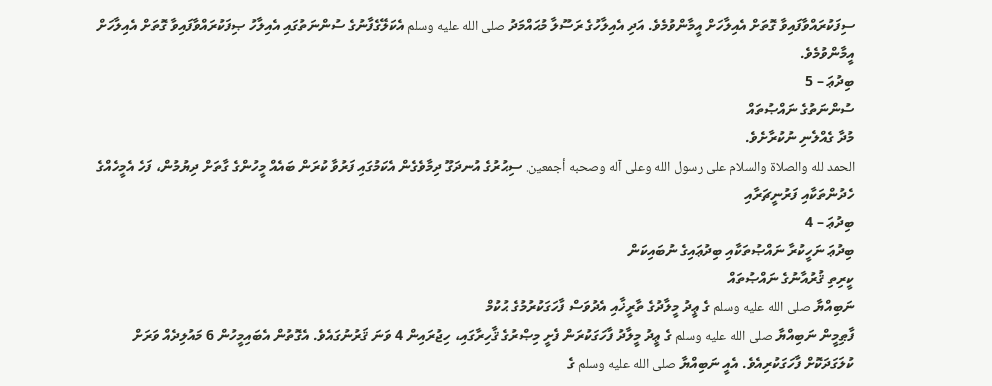ސިފަކުރައްވާފައިވާ ގޮތަށް އެއިލާހަށް އީމާންވުމެވެ. އަދި އެއިލާހުގެ ރަސޫލާ މުޙައްމަދު صلى الله عليه وسلم އެކަލޭގެފާނުގެ ސުންނަތުގައި އެއިލާހު ޞިފަކުރައްވާފައިވާ ގޮތަށް އެއިލާހަށް އީމާންވުމެވެ.
ބިދުޢަ – 5
ސުންނަތުގެ ނައްޞުތައް
މުދާ ގެއްލެނި ނުކުރާށެވެ.
الحمد لله والصلاة والسلام على رسول الله وعلى آله وصحبه أجمعين. ސިޙުރުގެ އުނދަގޫ ދިމާވެގެން އެކަމުގައި ފަރުވާ ކުރަން ބައެއް މީހުންގެ ގާތަށް ދިޔުމުން، ފަހެ އެމީހެއްގެ ހެދުންތަކާއި ފަރުނީޗަރާއި
ބިދުޢަ – 4
ބިދުޢަ ނަހީކުރާ ނައްޞުތަކާއި ބިދުޢައިގެ ނުބައިކަން
ކީރިތި ޤުރުއާނުގެ ނައްޞުތައް
ނަބިއްޔާ صلى الله عليه وسلم ގެ ޢީދު މީލާދުގެ ތާރީޚާއި އެދުވަސް ފާހަގަކުރުމުގެ ޙުކުމް
ފާޠިމީން ނަބިއްޔާ صلى الله عليه وسلم ގެ ޢީދު މީލާދު ފާހަގަކުރަން ފެށީ މިޞްރުގެ ޤާހިރާގައި، ހިޖުރައިން 4 ވަނަ ޤަރުނުގައެވެ. އެގޮތުން އެބައިމީހުން 6 މައުލިދެއް ވަރަށް ކުލަގަދަކޮށް ފާހަގަކުރިއެވެ. އެއީ ނަބިއްޔާ صلى الله عليه وسلم ގެ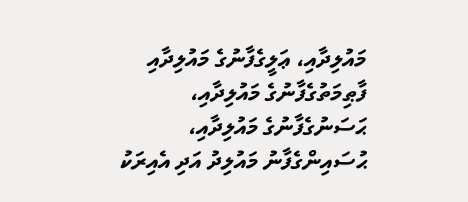މައުލިދާއި، ޢަލީގެފާނުގެ މައުލިދާއި ފާޠިމަތުގެފާނުގެ މައުލިދާއި، ޙަސަނުގެފާނުގެ މައުލިދާއި، ޙުސައިންގެފާނު މައުލިދު އަދި އެއިރަކު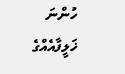ހުންނަ ޚަލީފާއެއްގެ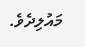މައުލިދެވެ.